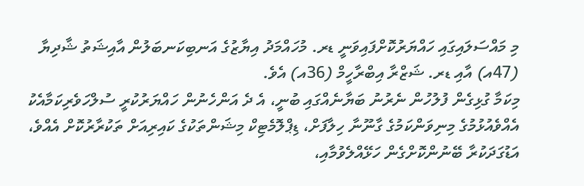މި މައްސަލައިގައި ހައްޔަރުކޮށްފައިވަނީ ޑރ. މުހައްމަދު އިޔާޒުގެ އަނބިކަނބަލުން އާއިޝަތު ޝާދިޔާ (47އ) އާއި ޑރ. ޝަޒްރާ އިބްރާހީމް (36އ) އެވެ.
މިކަމާ ގުޅިގެން ފުލުހުން ނެރުނު ބަޔާނެއްގައި ބުނީ، އެ ދެ އަންހެނުން ހައްޔަރުކުރީ ސުލްހަވެރިކަމާއެކު އެއްވެއުޅުމުގެ މިނިވަންކަމުގެ ގާނޫނާ ހިލާފަށް، ޑިޕްލޮމެޓިކް މިޝަންތަކުގެ ކައިރިއަށް ތަކުރާރުކޮށް އެއްވެ، އަޑުގަދަކުރާ ބޭނުންކޮށްގެން ހަޅޭއްލެވުމާއި،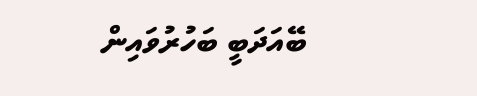ބޭއަދަބީ ބަހުރުވައިން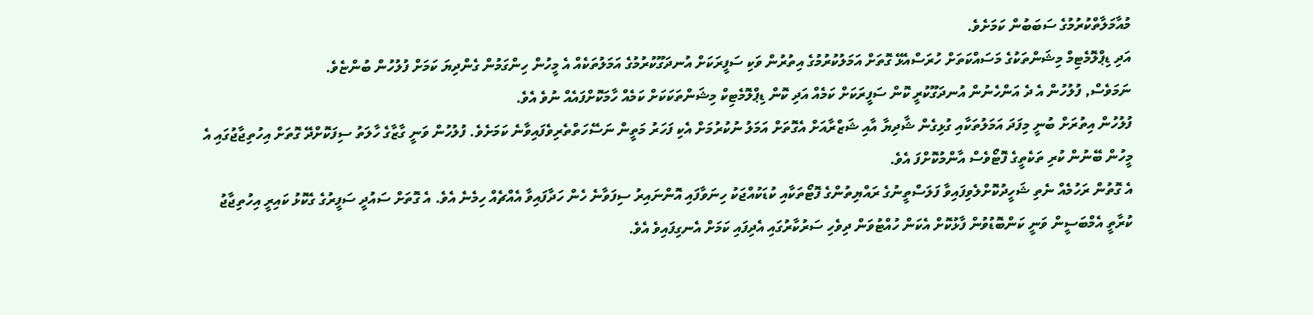މުއާމަލާތްކުރުމުގެ ސަބަބުން ކަމަށެވެ.
އަދި ޑިޕްލޮމެޓިމް މިޝަންތަކުގެ މަސައްކަތަށް ހުރަސްއެޅޭ ގޮތަށް އަމަލުކުރުމުގެ އިތުރުން ވަކި ސަފީރަކަށް އުނދަގޫކުރުމުގެ އަމަލުތަކެއް އެ މީހުން ހިންގަމުން ގެންދިޔަ ކަމަށް ފުލުހުން ބުންޏެވެ.
ނަމަވެސް, ފުލުހުން އެ ދެ އަންހެނުން އުނދަގޫކުރީ ކޮން ސަފީރަކަށް ކަމެއް އަދި ކޮން ޑިޕްލޮމެޓިކް މިޝަންތަކަކަށް ކަމެއް ހާމަކޮށްފައެއް ނުވެ އެވެ.
ފުލުހުން އިތުރަށް ބުނީ މިފަދަ އަމަލުތަކާއި ގުޅިގެން ޝާދިޔާ އާއި ޝަޒްރާއަށް އެގޮތަށް އަމަލު ނުކުރުމަށް އެކި ފަހަރު މަތީން ނަސޭހަތްތެރިވެފައިވާނެ ކަމަށެވެ. ފުލުހުން ވަނީ ގާޒާގެ ހާލަތު ސިފަކޮށްދޭ ގޮތަށް އިހުތިޖާޖުގައި އެ މީހުން ބޭނުން ކުރި ތަކެތީގެ ފޮޓޯވެސް އާންމުކޮށްފަ އެވެ.
އެ ގޮތުން ރަހުމެއް ނެތި ޝަހީދުކޮށްލެވިފައިވާ ފަލަސްތީނުގެ ރައްޔިތުންގެ ފޮޓޯތަކާއި ކުޑަކުއްޖަކު ހިނަވާފައި އޮންނައިރު ސިފަވާނެ ހެން ހަދާފައިވާ އެއްޗެއް ހިމެނެ އެވެ. އެ ގޮތަށް ސައުދީ ސަފީރުގެ ގެކޮޅު ކައިރީ އިހުތިޖާޖު ކުރާތީ އެމްބަސީން ވަނީ ކަންބޮޑުވުން ފާޅުކޮށް އެކަން ހުއްޓުވަން ދިވެހި ސަރުކާރުގައި އެދިފައި ކަމަށް އެނގިފައިވެ އެވެ.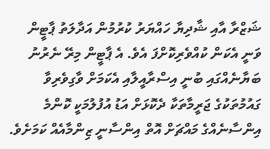ޝަޒްރާ އާއި ޝާދިޔާ ހައްޔަރު ކުރުމުން އަދާލަތު ޕާޓީން ވަނީ އެކަން ކުއްވެރިކޮށްފަ އެވެ. އެ ޕާޓީން މިރޭ ނެރުނު ބަޔާނެއްގައި ބުނީ އިސްރާއީލާއި އެކަމަށް ވާގިވެރިވާ ގައުމުތަކުގެ ޖަރީމާތަކާ ދެކޮޅަށް އަޑު އުފުލުމަކީ ކޮންމެ އިންސާނެއްގެ މައްޗަށް އޮތް އިންސާނީ ޒިންމާއެއް ކަމަށެވެ.